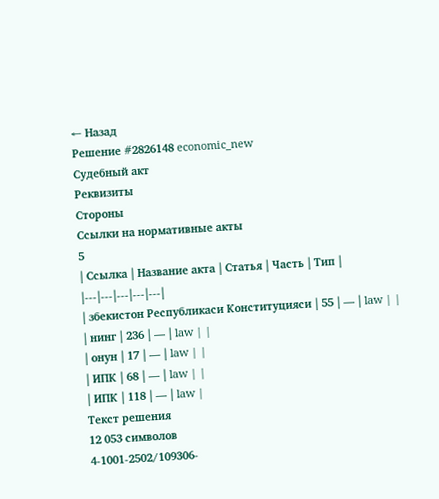← Назад
Решение #2826148 economic_new
Судебный акт
Реквизиты
Стороны
Ссылки на нормативные акты
5
| Ссылка | Название акта | Статья | Часть | Тип |
|---|---|---|---|---|
| збекистон Республикаси Конституцияси | 55 | — | law | |
| нинг | 236 | — | law | |
| онун | 17 | — | law | |
| ИПК | 68 | — | law | |
| ИПК | 118 | — | law |
Текст решения
12 053 символов
4-1001-2502/109306-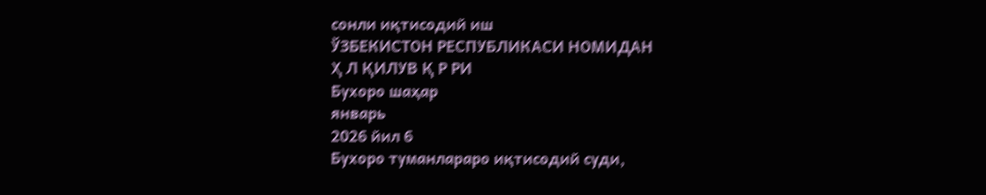сонли иқтисодий иш
ЎЗБЕКИСТОН РЕСПУБЛИКАСИ НОМИДАН
Ҳ Л ҚИЛУВ Қ Р РИ
Бухоро шаҳар
январь
2026 йил 6
Бухоро туманлараро иқтисодий суди,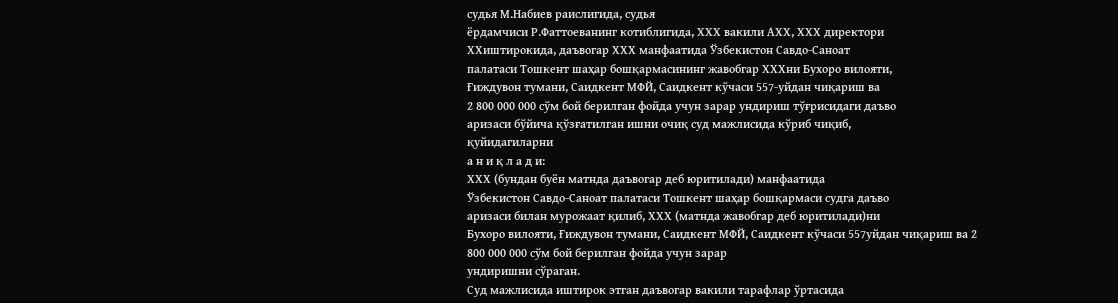судья М.Набиев раислигида, судья
ёрдамчиси Р.Фаттоеванинг котиблигида, ХХХ вакили АХХ, ХХХ директори
ХХиштирокида, даъвогар ХХХ манфаатида Ўзбекистон Савдо-Саноат
палатаси Тошкент шаҳар бошқармасининг жавобгар ХХХни Бухоро вилояти,
Ғиждувон тумани, Саидкент МФЙ, Саидкент кўчаси 557-уйдан чиқариш ва
2 800 000 000 сўм бой берилган фойда учун зарар ундириш тўғрисидаги даъво
аризаси бўйича қўзғатилган ишни очиқ суд мажлисида кўриб чиқиб,
қуйидагиларни
а н и қ л а д и:
ХХХ (бундан буён матнда даъвогар деб юритилади) манфаатида
Ўзбекистон Савдо-Саноат палатаси Тошкент шаҳар бошқармаси судга даъво
аризаси билан мурожаат қилиб, ХХХ (матнда жавобгар деб юритилади)ни
Бухоро вилояти, Ғиждувон тумани, Саидкент МФЙ, Саидкент кўчаси 557уйдан чиқариш ва 2 800 000 000 сўм бой берилган фойда учун зарар
ундиришни сўраган.
Суд мажлисида иштирок этган даъвогар вакили тарафлар ўртасида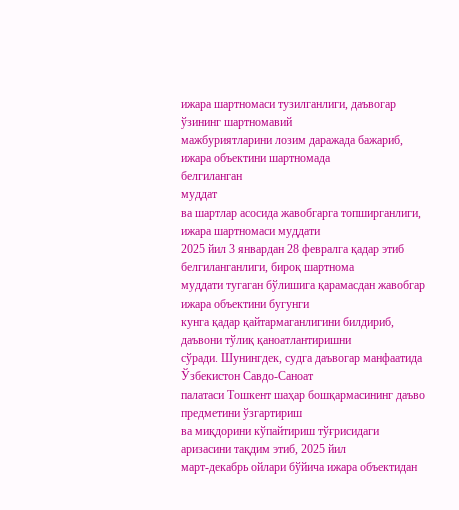ижара шартномаси тузилганлиги, даъвогар ўзининг шартномавий
мажбуриятларини лозим даражада бажариб, ижара объектини шартномада
белгиланган
муддат
ва шартлар асосида жавобгарга топширганлиги, ижара шартномаси муддати
2025 йил 3 январдан 28 февралга қадар этиб белгиланганлиги, бироқ шартнома
муддати тугаган бўлишига қарамасдан жавобгар ижара объектини бугунги
кунга қадар қайтармаганлигини билдириб, даъвони тўлиқ қаноатлантиришни
сўради. Шунингдек, судга даъвогар манфаатида Ўзбекистон Савдо-Саноат
палатаси Тошкент шаҳар бошқармасининг даъво предметини ўзгартириш
ва миқдорини кўпайтириш тўғрисидаги аризасини тақдим этиб, 2025 йил
март-декабрь ойлари бўйича ижара объектидан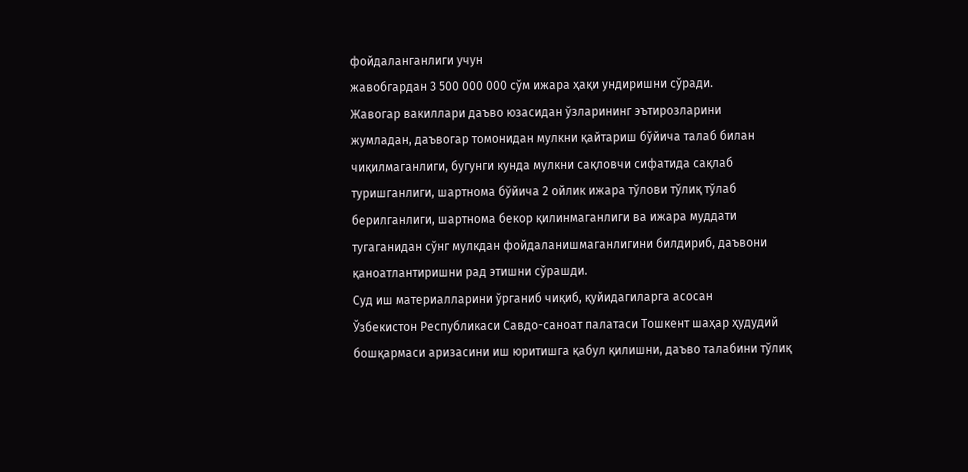фойдаланганлиги учун
жавобгардан 3 500 000 000 сўм ижара ҳақи ундиришни сўради.
Жавогар вакиллари даъво юзасидан ўзларининг эътирозларини
жумладан, даъвогар томонидан мулкни қайтариш бўйича талаб билан
чиқилмаганлиги, бугунги кунда мулкни сақловчи сифатида сақлаб
туришганлиги, шартнома бўйича 2 ойлик ижара тўлови тўлиқ тўлаб
берилганлиги, шартнома бекор қилинмаганлиги ва ижара муддати
тугаганидан сўнг мулкдан фойдаланишмаганлигини билдириб, даъвони
қаноатлантиришни рад этишни сўрашди.
Суд иш материалларини ўрганиб чиқиб, қуйидагиларга асосан
Ўзбекистон Республикаси Савдо-саноат палатаси Тошкент шаҳар ҳудудий
бошқармаси аризасини иш юритишга қабул қилишни, даъво талабини тўлиқ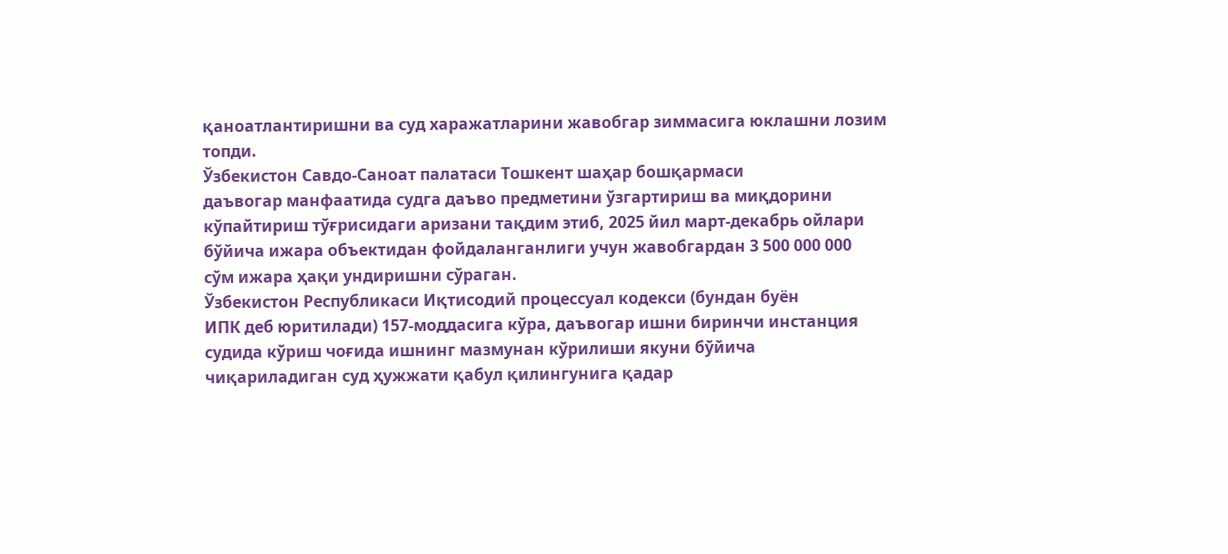қаноатлантиришни ва суд харажатларини жавобгар зиммасига юклашни лозим
топди.
Ўзбекистон Савдо-Саноат палатаси Тошкент шаҳар бошқармаси
даъвогар манфаатида судга даъво предметини ўзгартириш ва миқдорини
кўпайтириш тўғрисидаги аризани тақдим этиб, 2025 йил март-декабрь ойлари
бўйича ижара объектидан фойдаланганлиги учун жавобгардан 3 500 000 000
сўм ижара ҳақи ундиришни сўраган.
Ўзбекистон Республикаси Иқтисодий процессуал кодекси (бундан буён
ИПК деб юритилади) 157-моддасига кўра, даъвогар ишни биринчи инстанция
судида кўриш чоғида ишнинг мазмунан кўрилиши якуни бўйича
чиқариладиган суд ҳужжати қабул қилингунига қадар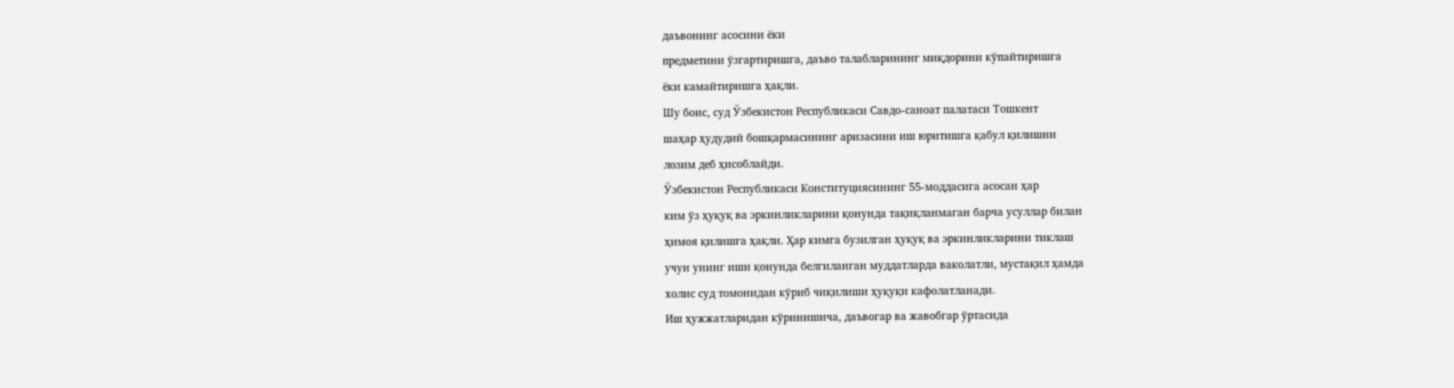даъвонинг асосини ёки
предметини ўзгартиришга, даъво талабларининг миқдорини кўпайтиришга
ёки камайтиришга ҳақли.
Шу боис, суд Ўзбекистон Республикаси Савдо-саноат палатаси Тошкент
шаҳар ҳудудий бошқармасининг аризасини иш юритишга қабул қилишни
лозим деб ҳисоблайди.
Ўзбекистон Республикаси Конституциясининг 55-моддасига асосан ҳар
ким ўз ҳуқуқ ва эркинликларини қонунда тақиқланмаган барча усуллар билан
ҳимоя қилишга ҳақли. Ҳар кимга бузилган ҳуқуқ ва эркинликларини тиклаш
учун унинг иши қонунда белгиланган муддатларда ваколатли, мустақил ҳамда
холис суд томонидан кўриб чиқилиши ҳуқуқи кафолатланади.
Иш ҳужжатларидан кўринишича, даъвогар ва жавобгар ўртасида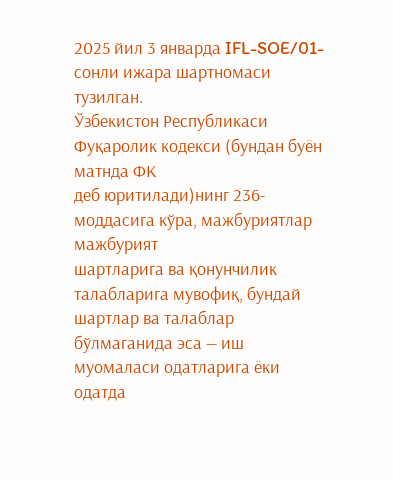2025 йил 3 январда IFL-SOE/01-сонли ижара шартномаси тузилган.
Ўзбекистон Республикаси Фуқаролик кодекси (бундан буён матнда ФК
деб юритилади)нинг 236-моддасига кўра, мажбуриятлар мажбурият
шартларига ва қонунчилик талабларига мувофиқ, бундай шартлар ва талаблар
бўлмаганида эса — иш муомаласи одатларига ёки одатда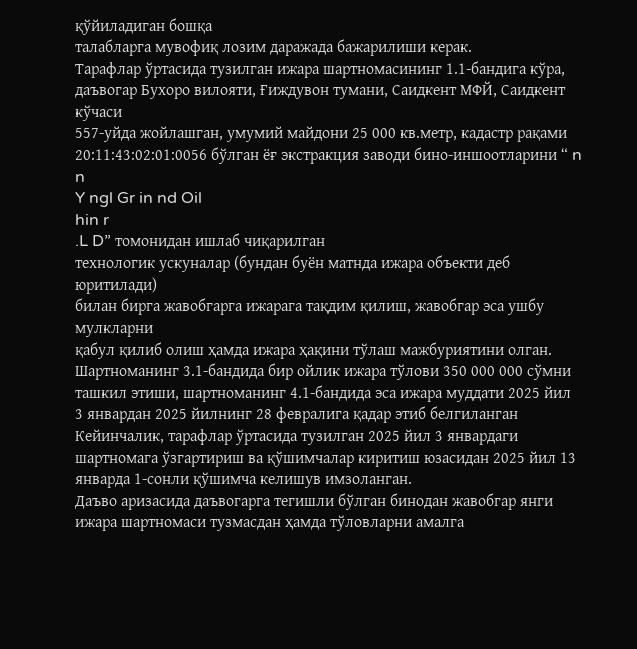қўйиладиган бошқа
талабларга мувофиқ лозим даражада бажарилиши керак.
Тарафлар ўртасида тузилган ижара шартномасининг 1.1-бандига кўра,
даъвогар Бухоро вилояти, Ғиждувон тумани, Саидкент МФЙ, Саидкент кўчаси
557-уйда жойлашган, умумий майдони 25 000 кв.метр, кадастр рақами
20:11:43:02:01:0056 бўлган ёғ экстракция заводи бино-иншоотларини “ n n
Y ngl Gr in nd Oil
hin r
.L D” томонидан ишлаб чиқарилган
технологик ускуналар (бундан буён матнда ижара объекти деб юритилади)
билан бирга жавобгарга ижарага тақдим қилиш, жавобгар эса ушбу мулкларни
қабул қилиб олиш ҳамда ижара ҳақини тўлаш мажбуриятини олган.
Шартноманинг 3.1-бандида бир ойлик ижара тўлови 350 000 000 сўмни
ташкил этиши, шартноманинг 4.1-бандида эса ижара муддати 2025 йил
3 январдан 2025 йилнинг 28 февралига қадар этиб белгиланган
Кейинчалик, тарафлар ўртасида тузилган 2025 йил 3 январдаги
шартномага ўзгартириш ва қўшимчалар киритиш юзасидан 2025 йил 13
январда 1-сонли қўшимча келишув имзоланган.
Даъво аризасида даъвогарга тегишли бўлган бинодан жавобгар янги
ижара шартномаси тузмасдан ҳамда тўловларни амалга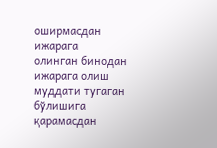оширмасдан ижарага
олинган бинодан ижарага олиш муддати тугаган бўлишига қарамасдан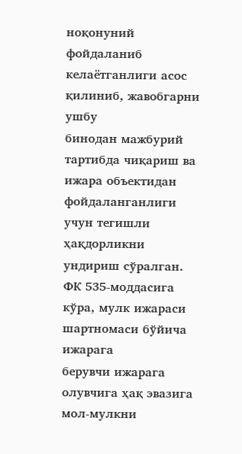ноқонуний фойдаланиб келаётганлиги асос қилиниб, жавобгарни ушбу
бинодан мажбурий тартибда чиқариш ва ижара объектидан фойдаланганлиги
учун тегишли ҳақдорликни ундириш сўралган.
ФК 535-моддасига кўра, мулк ижараси шартномаси бўйича ижарага
берувчи ижарага олувчига ҳақ эвазига мол-мулкни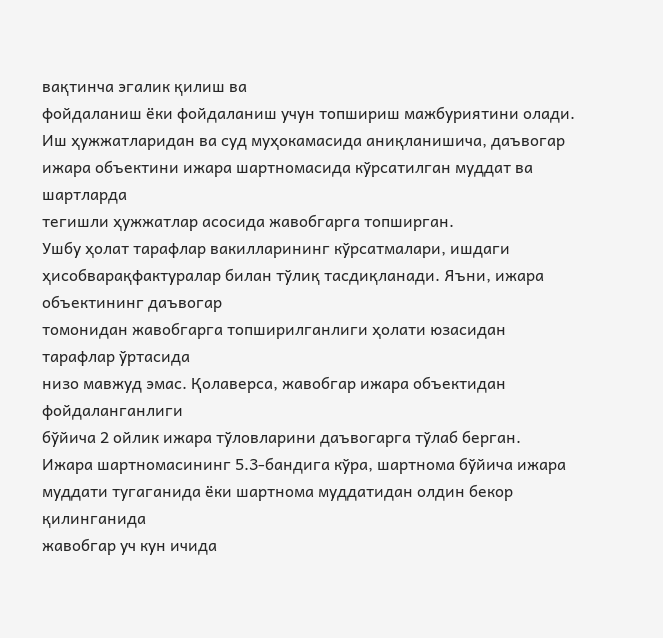вақтинча эгалик қилиш ва
фойдаланиш ёки фойдаланиш учун топшириш мажбуриятини олади.
Иш ҳужжатларидан ва суд муҳокамасида аниқланишича, даъвогар
ижара объектини ижара шартномасида кўрсатилган муддат ва шартларда
тегишли ҳужжатлар асосида жавобгарга топширган.
Ушбу ҳолат тарафлар вакилларининг кўрсатмалари, ишдаги ҳисобварақфактуралар билан тўлиқ тасдиқланади. Яъни, ижара объектининг даъвогар
томонидан жавобгарга топширилганлиги ҳолати юзасидан тарафлар ўртасида
низо мавжуд эмас. Қолаверса, жавобгар ижара объектидан фойдаланганлиги
бўйича 2 ойлик ижара тўловларини даъвогарга тўлаб берган.
Ижара шартномасининг 5.3-бандига кўра, шартнома бўйича ижара
муддати тугаганида ёки шартнома муддатидан олдин бекор қилинганида
жавобгар уч кун ичида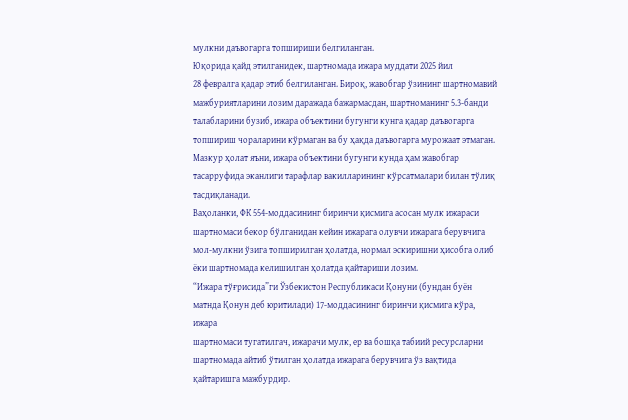мулкни даъвогарга топшириши белгиланган.
Юқорида қайд этилганидек, шартномада ижара муддати 2025 йил
28 февралга қадар этиб белгиланган. Бироқ, жавобгар ўзининг шартномавий
мажбуриятларини лозим даражада бажармасдан, шартноманинг 5.3-банди
талабларини бузиб, ижара объектини бугунги кунга қадар даъвогарга
топшириш чораларини кўрмаган ва бу ҳақда даъвогарга мурожаат этмаган.
Мазкур ҳолат яъни, ижара объектини бугунги кунда ҳам жавобгар
тасарруфида эканлиги тарафлар вакилларининг кўрсатмалари билан тўлиқ
тасдиқланади.
Ваҳоланки, ФК 554-моддасининг биринчи қисмига асосан мулк ижараси
шартномаси бекор бўлганидан кейин ижарага олувчи ижарага берувчига
мол-мулкни ўзига топширилган ҳолатда, нормал эскиришни ҳисобга олиб
ёки шартномада келишилган ҳолатда қайтариши лозим.
“Ижара тўғрисида”ги Ўзбекистон Республикаси Қонуни (бундан буён
матнда Қонун деб юритилади) 17-моддасининг биринчи қисмига кўра, ижара
шартномаси тугатилгач, ижарачи мулк, ер ва бошқа табиий ресурсларни
шартномада айтиб ўтилган ҳолатда ижарага берувчига ўз вақтида
қайтаришга мажбурдир.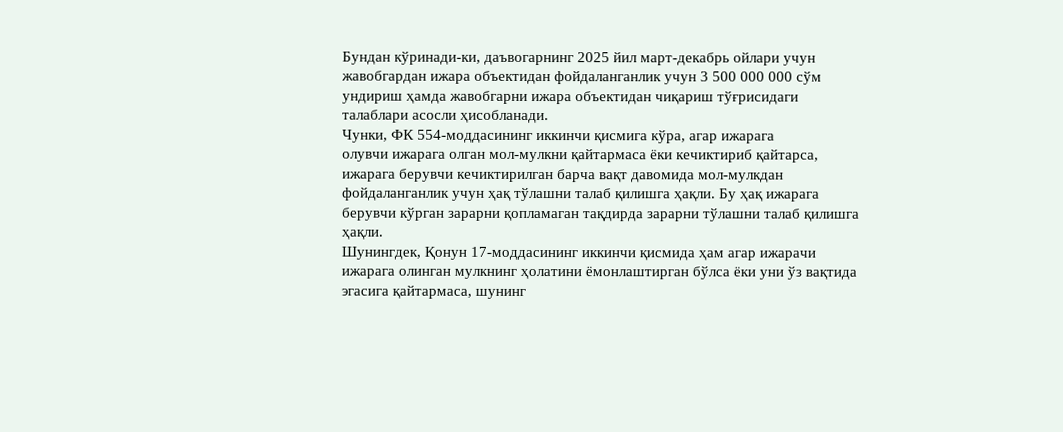Бундан кўринади-ки, даъвогарнинг 2025 йил март-декабрь ойлари учун
жавобгардан ижара объектидан фойдаланганлик учун 3 500 000 000 сўм
ундириш ҳамда жавобгарни ижара объектидан чиқариш тўғрисидаги
талаблари асосли ҳисобланади.
Чунки, ФК 554-моддасининг иккинчи қисмига кўра, агар ижарага
олувчи ижарага олган мол-мулкни қайтармаса ёки кечиктириб қайтарса,
ижарага берувчи кечиктирилган барча вақт давомида мол-мулкдан
фойдаланганлик учун ҳақ тўлашни талаб қилишга ҳақли. Бу ҳақ ижарага
берувчи кўрган зарарни қопламаган тақдирда зарарни тўлашни талаб қилишга
ҳақли.
Шунингдек, Қонун 17-моддасининг иккинчи қисмида ҳам агар ижарачи
ижарага олинган мулкнинг ҳолатини ёмонлаштирган бўлса ёки уни ўз вақтида
эгасига қайтармаса, шунинг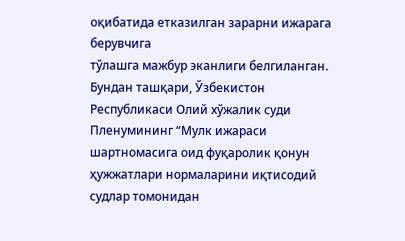оқибатида етказилган зарарни ижарага берувчига
тўлашга мажбур эканлиги белгиланган.
Бундан ташқари, Ўзбекистон Республикаси Олий хўжалик суди
Пленумининг “Мулк ижараси шартномасига оид фуқаролик қонун
ҳужжатлари нормаларини иқтисодий судлар томонидан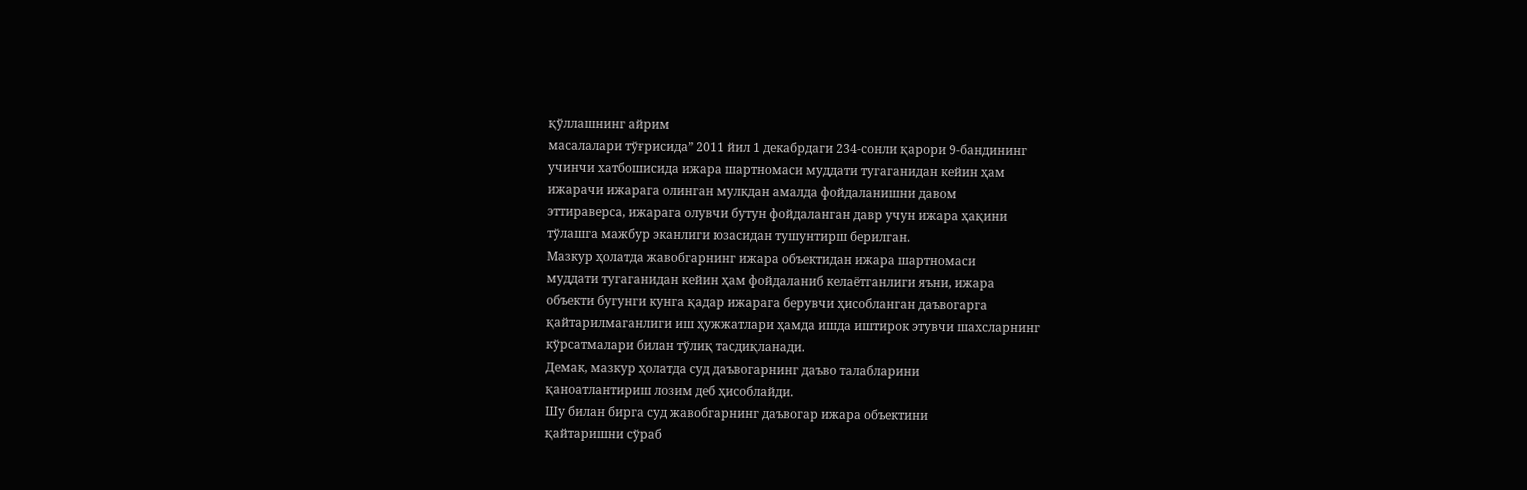қўллашнинг айрим
масалалари тўғрисида” 2011 йил 1 декабрдаги 234-сонли қарори 9-бандининг
учинчи хатбошисида ижара шартномаси муддати тугаганидан кейин ҳам
ижарачи ижарага олинган мулкдан амалда фойдаланишни давом
эттираверса, ижарага олувчи бутун фойдаланган давр учун ижара ҳақини
тўлашга мажбур эканлиги юзасидан тушунтирш берилган.
Мазкур ҳолатда жавобгарнинг ижара объектидан ижара шартномаси
муддати тугаганидан кейин ҳам фойдаланиб келаётганлиги яъни, ижара
объекти бугунги кунга қадар ижарага берувчи ҳисобланган даъвогарга
қайтарилмаганлиги иш ҳужжатлари ҳамда ишда иштирок этувчи шахсларнинг
кўрсатмалари билан тўлиқ тасдиқланади.
Демак, мазкур ҳолатда суд даъвогарнинг даъво талабларини
қаноатлантириш лозим деб ҳисоблайди.
Шу билан бирга суд жавобгарнинг даъвогар ижара объектини
қайтаришни сўраб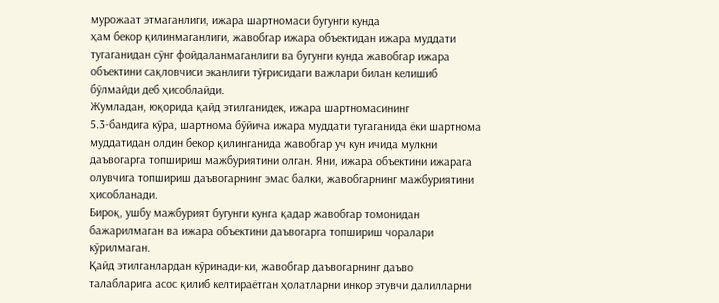мурожаат этмаганлиги, ижара шартномаси бугунги кунда
ҳам бекор қилинмаганлиги, жавобгар ижара объектидан ижара муддати
тугаганидан сўнг фойдаланмаганлиги ва бугунги кунда жавобгар ижара
объектини сақловчиси эканлиги тўғрисидаги важлари билан келишиб
бўлмайди деб ҳисоблайди.
Жумладан, юқорида қайд этилганидек, ижара шартномасининг
5.3-бандига кўра, шартнома бўйича ижара муддати тугаганида ёки шартнома
муддатидан олдин бекор қилинганида жавобгар уч кун ичида мулкни
даъвогарга топшириш мажбуриятини олган. Яни, ижара объектини ижарага
олувчига топшириш даъвогарнинг эмас балки, жавобгарнинг мажбуриятини
ҳисобланади.
Бироқ, ушбу мажбурият бугунги кунга қадар жавобгар томонидан
бажарилмаган ва ижара объектини даъвогарга топшириш чоралари
кўрилмаган.
Қайд этилганлардан кўринади-ки, жавобгар даъвогарнинг даъво
талабларига асос қилиб келтираётган ҳолатларни инкор этувчи далилларни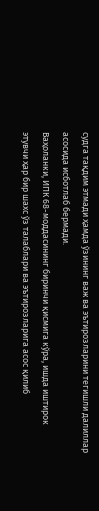судга тақдим этмади ҳамда ўзининг важ ва эътирозларини тегишли далиллар
асосида исботлаб бермади.
Ваҳоланки, ИПК 68-моддасининг биринчи қисмига кўра, ишда иштирок
этувчи ҳар бир шахс ўз талаблари ва эътирозларига асос қилиб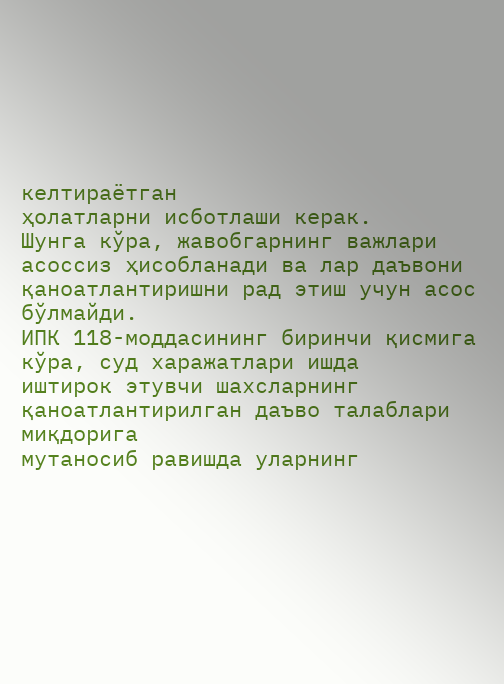келтираётган
ҳолатларни исботлаши керак.
Шунга кўра, жавобгарнинг важлари асоссиз ҳисобланади ва лар даъвони
қаноатлантиришни рад этиш учун асос бўлмайди.
ИПК 118-моддасининг биринчи қисмига кўра, суд харажатлари ишда
иштирок этувчи шахсларнинг қаноатлантирилган даъво талаблари миқдорига
мутаносиб равишда уларнинг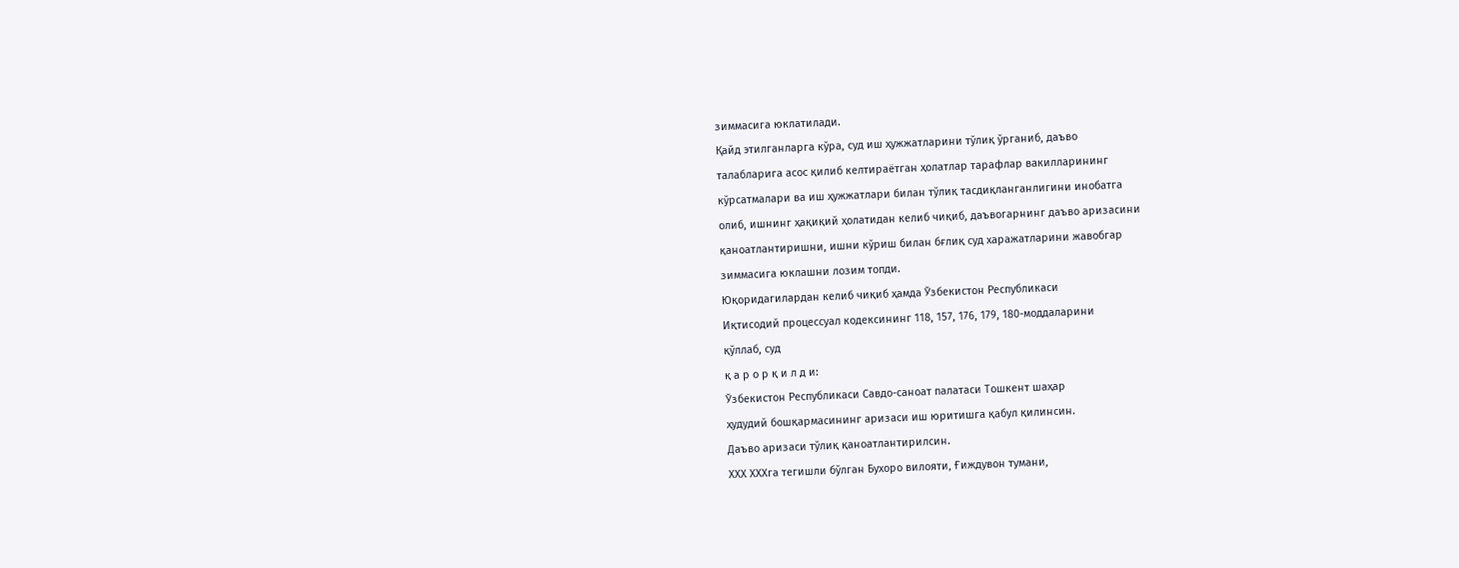зиммасига юклатилади.
Қайд этилганларга кўра, суд иш ҳужжатларини тўлиқ ўрганиб, даъво
талабларига асос қилиб келтираётган ҳолатлар тарафлар вакилларининг
кўрсатмалари ва иш ҳужжатлари билан тўлиқ тасдиқланганлигини инобатга
олиб, ишнинг ҳақиқий ҳолатидан келиб чиқиб, даъвогарнинг даъво аризасини
қаноатлантиришни, ишни кўриш билан бғлиқ суд харажатларини жавобгар
зиммасига юклашни лозим топди.
Юқоридагилардан келиб чиқиб ҳамда Ўзбекистон Республикаси
Иқтисодий процессуал кодексининг 118, 157, 176, 179, 180-моддаларини
қўллаб, суд
қ а р о р қ и л д и:
Ўзбекистон Республикаси Савдо-саноат палатаси Тошкент шаҳар
ҳудудий бошқармасининг аризаси иш юритишга қабул қилинсин.
Даъво аризаси тўлиқ қаноатлантирилсин.
ХХХ ХХХга тегишли бўлган Бухоро вилояти, Ғиждувон тумани,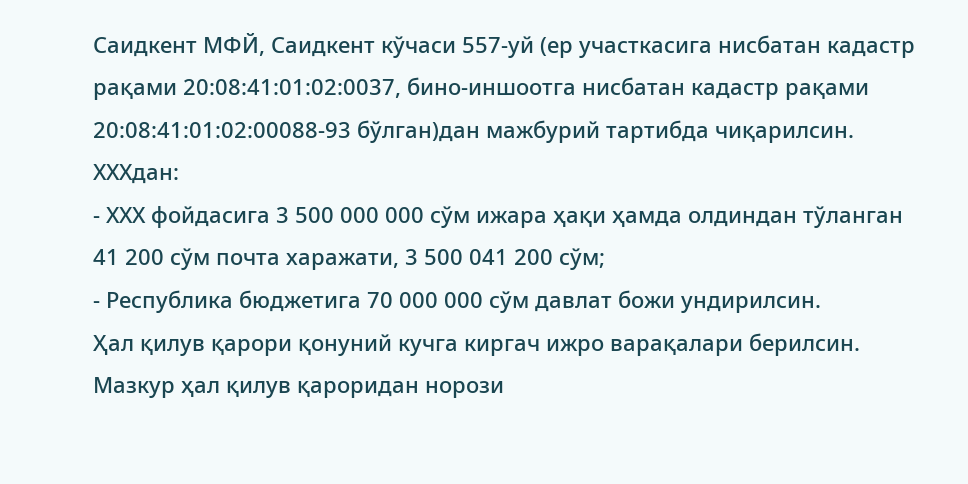Саидкент МФЙ, Саидкент кўчаси 557-уй (ер участкасига нисбатан кадастр
рақами 20:08:41:01:02:0037, бино-иншоотга нисбатан кадастр рақами
20:08:41:01:02:00088-93 бўлган)дан мажбурий тартибда чиқарилсин.
ХХХдан:
- ХХХ фойдасига 3 500 000 000 сўм ижара ҳақи ҳамда олдиндан тўланган
41 200 сўм почта харажати, 3 500 041 200 сўм;
- Республика бюджетига 70 000 000 сўм давлат божи ундирилсин.
Ҳал қилув қарори қонуний кучга киргач ижро варақалари берилсин.
Мазкур ҳал қилув қароридан норози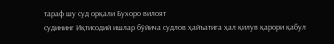тараф шу суд орқали Бухоро вилоят
судининг Иқтисодий ишлар бўйича судлов ҳайъатига ҳал қилув қарори қабул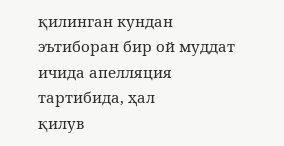қилинган кундан эътиборан бир ой муддат ичида апелляция тартибида, ҳал
қилув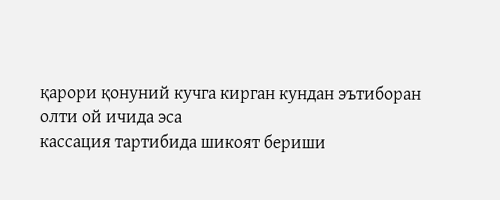қарори қонуний кучга кирган кундан эътиборан олти ой ичида эса
кассация тартибида шикоят бериши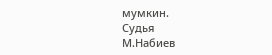мумкин.
Судья
М.Набиев